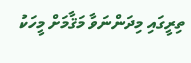ތިރީގައި މިދަންނަވާ މަޤާމަށް މީހަކު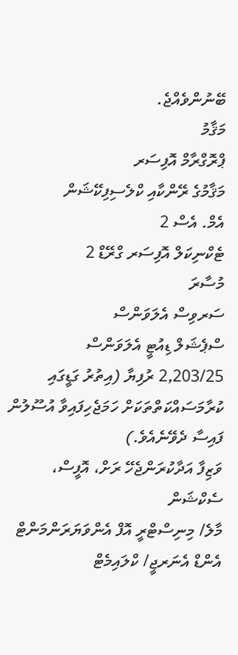ބޭނުންވެއްޖެ.
މަޤާމު
ޕްރޮގްރާމް އޮފިސަރ
މަޤާމުގެ ރޭންކާއި ކްލެސިފިކޭޝަން
އެމް. އެސް 2
ޓެކްނިކަލް އޮފިސަރ ގްރޭޑް 2
މުސާރަ
ސަރވިސް އެލަވަންސް
ސްޕެޝަލް ޑިއުޓީ އެލަވަންސް
2,203/25 ރުފިޔާ (އިތުރު ގަޑީގައި ކުރާމަސައްކަތްތަކަށް ހަމަޖެހިފައިވާ އުސޫލުން ފައިސާ ދެވޭނެއެވެ.)
ވަޒިފާ އަދާކުރަންޖެހޭ ރަށް، އޮފީސް، ސެކްޝަން
މާލެ/ މިނިސްޓްރީ އޮފް އެންވަޔަރަންމަންޓް އެންޑް އެނަރޖީ/ ކްލައިމެޓް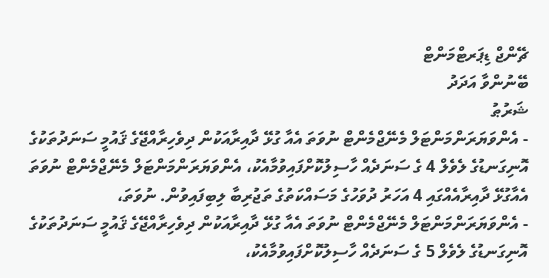ޗޭންޖް ޑިޕަރޓްމަންޓް
ބޭނުންވާ އަދަދު
ޝަރުޠު
- އެންވަޔަރަންމަންޓަލް މެނޭޖްމެންޓް ނުވަތަ އެއާ ގުޅޭ ދާއިރާއަކުން ދިވެހިރާއްޖޭގެ ޤައުމީ ސަނަދުތަކުގެ އޮނިގަނޑުގެ ލެވެލް 4 ގެ ސަނަދެއް ހާސިލުކޮށްފައިވުމާއެކު، އެންވަޔަރަންމަންޓަލް މެނޭޖްމެންޓް ނުވަތަ އެއާގުޅޭ ދާއިރާއެއްގައި 4 އަހަރު ދުވަހުގެ މަސައްކަތުގެ ތަޖުރިބާ ލިބިފައިވުން. ނުވަތަ،
- އެންވަޔަރަންމަންޓަލް މެނޭޖްމެންޓް ނުވަތަ އެއާ ގުޅޭ ދާއިރާއަކުން ދިވެހިރާއްޖޭގެ ޤައުމީ ސަނަދުތަކުގެ އޮނިގަނޑުގެ ލެވެލް 5 ގެ ސަނަދެއް ހާސިލުކޮށްފައިވުމާއެކު،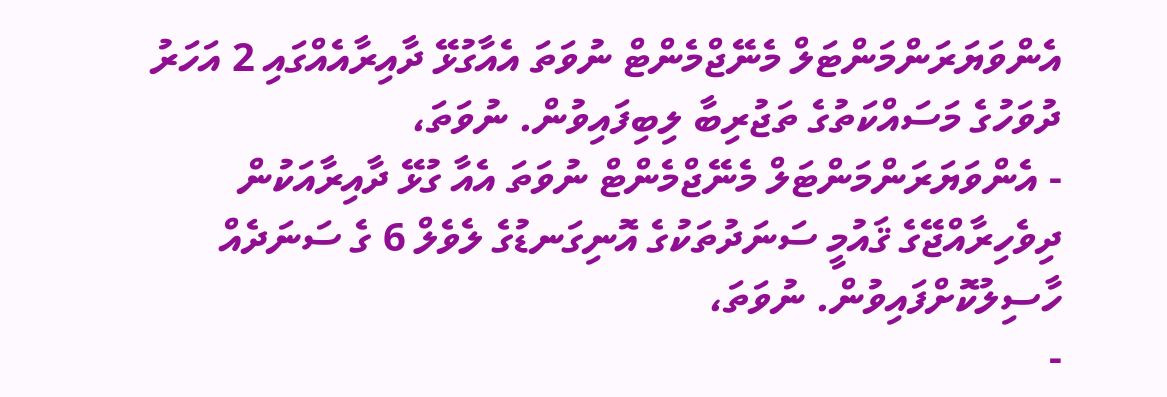އެންވަޔަރަންމަންޓަލް މެނޭޖްމެންޓް ނުވަތަ އެއާގުޅޭ ދާއިރާއެއްގައި 2 އަހަރު ދުވަހުގެ މަސައްކަތުގެ ތަޖުރިބާ ލިބިފައިވުން. ނުވަތަ،
- އެންވަޔަރަންމަންޓަލް މެނޭޖްމެންޓް ނުވަތަ އެއާ ގުޅޭ ދާއިރާއަކުން ދިވެހިރާއްޖޭގެ ޤައުމީ ސަނަދުތަކުގެ އޮނިގަނޑުގެ ލެވެލް 6 ގެ ސަނަދެއް ހާސިލުކޮށްފައިވުން. ނުވަތަ،
-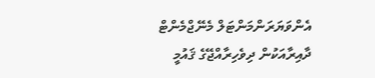އެންވަޔަރަންމަންޓަލް މެނޭޖްމެންޓް ދާއިރާއަކުން ދިވެހިރާއްޖޭގެ ޤައުމީ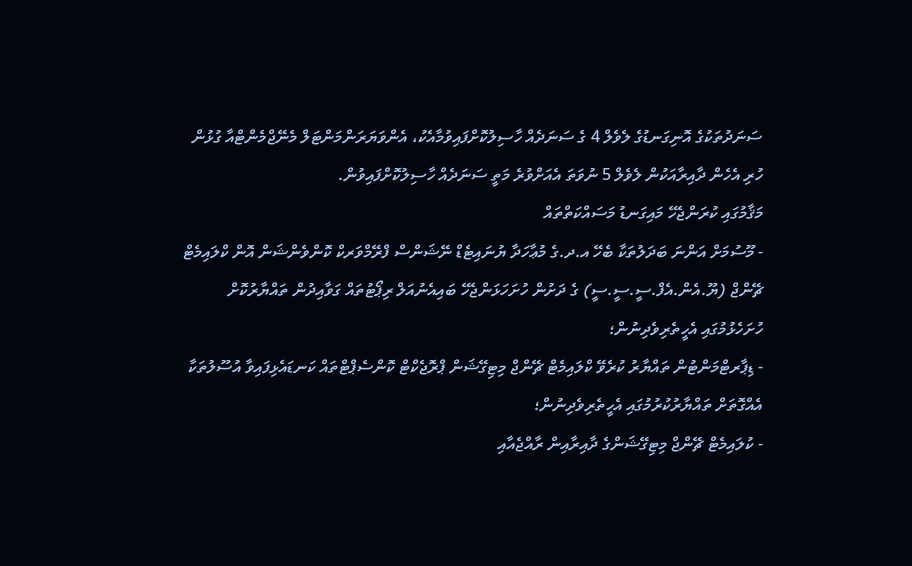ސަނަދުތަކުގެ އޮނިގަނޑުގެ ލެވެލް 4 ގެ ސަނަދެއް ހާސިލުކޮށްފައިވުމާއެކު، އެންވަޔަރަންމަންޓަލް މެނޭޖްމެންޓްއާ ގުޅުން ހުރި އެހެން ދާއިރާއަކުން ލެވެލް 5 ނުވަތަ އެއަށްވުރެ މަތީ ސަނަދެއް ހާސިލުކޮށްފައިވުން.
މަޤާމުގައި ކުރަންޖެހޭ މައިގަނޑު މަސައްކަތްތައް
- މޫސުމަށް އަންނަ ބަދަލުތަކާ ބެހޭ އ.ދ.ގެ މުޢާހަދާ ޔުނައިޓެޑް ނޭޝަންސް ފްރޭމްވަރކް ކޮންވެންޝަން އޮން ކްލައިމެޓް ޗޭންޖް (ޔޫ.އެން.އެފް.ސީ.ސީ.ސީ) ގެ ދަށުން ހުށަހަޅަންޖެހޭ ބައިއެނުއަލް ރިޕޯޓުތައް ގަވާއިދުން ތައްޔާރުކޮށް ހުށަހެޅުމުގައި އެހީތެރިވެދިނުން؛
- ޑިޕާރޓްމަންޓުން ތައްޔާރު ކުރެވޭ ކްލައިމެޓް ޗޭންޖް މިޓިގޭޝަން ޕްރޮޖެކްޓް ކޮންސެޕްޓްތައް ކަނޑައެޅިފައިވާ އުސޫލުތަކާ އެއްގޮތަށް ތައްޔާރުކުރުމުގައި އެހީތެރިވެދިނުން؛
- ކުލައިމެޓް ޗޭންޖް މިޓިގޭޝަންގެ ދާއިރާއިން ރާއްޖެއާއި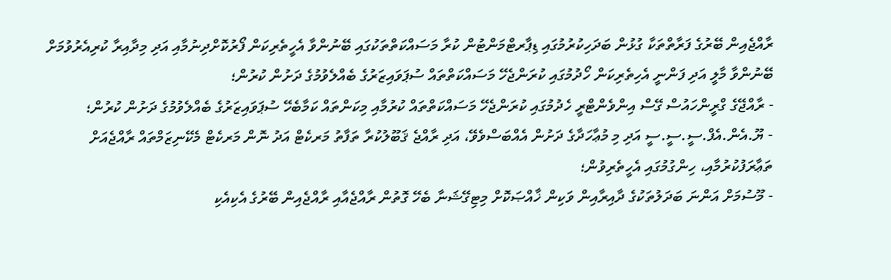ރާއްޖެއިން ބޭރުގެ ފަރާތްތަކާ ގުޅުން ބަދަހިކުރުމުގައި ޑިޕާރޓްމަންޓުން ކުރާ މަސައްކަތްތަކުގައި ބޭނުންވާ އެހީތެރިކަން ފޯރުކޮށްދިނުމާއި އަދި މިދާއިރާ ކުރިއެރުވުމަށް ބޭނުންވާ މާލީ އަދި ފަންނީ އެހިތެރިކަން ހޯދުމުގައި ކުރަންޖެހޭ މަސައްކަތްތައް ސުޕަވައިޒަރުގެ ބެއްލެވުމުގެ ދަށުން ކުރުން؛
- ރާއްޖޭގެ ގްރީންހައުސް ގޭސް އިންވެންޓްރީ ހެދުމުގައި ކުރަންޖެހޭ މަސައްކަތްތައް ކުރުމާއި މިކަންތައް ކަމާބެހޭ ސުޕަވައިޒަރުގެ ބެއްލެވުމުގެ ދަށުން ކުރުން؛
- ޔޫ.އެން.އެފް.ސީ.ސީ.ސީ އަދި މި މުޢާހަދާގެ ދަށުން އެއްބަސްވެވޭ، އަދި ރާއްޖެ ޤަބޫލުކުރާ ތަފާތު މަރކެޓް އަދު ނޮން މަރކެޓް މެކޭނިޒަމްތައް ރާއްޖެއަށް ތަޢާރަފުކުރުމާއި، ހިންގުމުގައި އެހީތެރިވުން؛
- މޫސުމަށް އަންނަ ބަދަލުތަކުގެ ދާއިރާއިން ވަކިން ޚާއްޞަކޮށް މިޓިގޭޝަނާ ބެހޭ ގޮތުން ރާއްޖެއާއި ރާއްޖެއިން ބޭރުގެ އެކިއެކި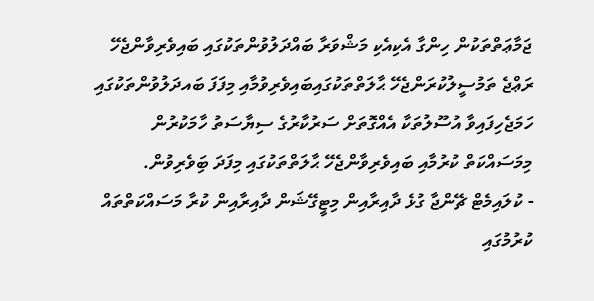ޖަމާޢަތްތަކުން ހިންގާ އެކިއެކި މަޝްވަރާ ބައްދަލުވުންތަކުގައި ބައިވެރިވާންޖެހޭ ރަޢްޖެ ތަމުސީލުކުރަންޖެހޭ ޙާލަތްތަކުގައިބައިވެރިވުމާއި މިފަފަ ބައދަލުވުންތަކުގައި ހަމަޖެހިފައިވާ އުސޫލުތަކާ އެއްގޮތަށް ސަރުކާރުގެ ސިޔާސަތު ހާމަކުރުން މިމަސައްކަތް ކުރުމާއި ބައިވެރިވާންޖެހޭ ޙާލަތްތަކުގައި މިފަދަ ބަިވެރިވުން.
- ކުލައިމެޓް ޗޭންޖާ ގުޅެ ދާއިރާއިން މިޓީގޭޝަން ދާއިރާއިން ކުރާ މަސައްކަތްތައް ކުރުމުގައި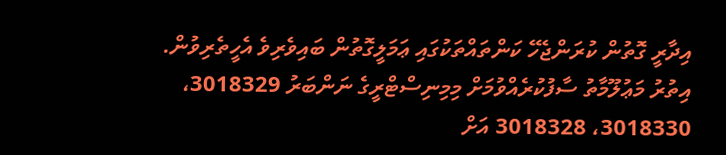އިދާރީ ގޮތުން ކުރަންޖެހޭ ކަންތައްތަކުގައި ޢަމަލީގޮތުން ބައިވެރިވެ އެހީތެރިވުން.
އިތުރު މަޢުލޫމާތު ސާފުކުރެއްވުމަށް މިމިނިސްޓްރީގެ ނަންބަރު 3018329، 3018330، 3018328 އަށް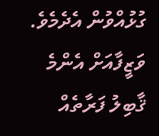ގުޅުއްވުން އެދެމެވެ.
ވަޒީފާއަށް އެންމެ ޤާބިލު ފަރާތެއް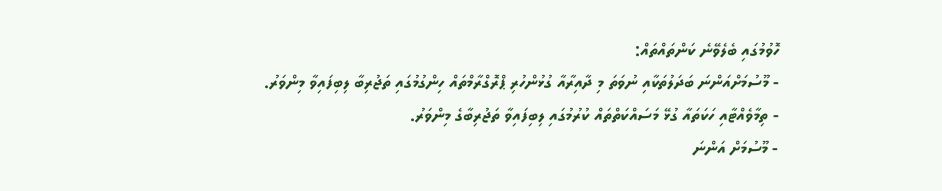ހޮވުމުގައި ބެލެވޭނެ ކަންތައްތައް:
- މޫސުމަށްއަންނަ ބަދަލުތަކާއި ނުވަތަ މި ދާއިރާއާ ގުޅުންހުރި ޕްރޮގްރާމްތައް ހިންގުމުގައި ތަޖުރިބާ ލިބިފައިވާ މިންވަރު.
- ތިމާވެއްޓާއި ހަކަތައާ ގުޅޭ މަސައްކަތްތައް ކުރުމުގައި ލިބިފައިވާ ތަޖުރިބާގެ މިންވަރު.
- މޫސުމަށް އަންނަ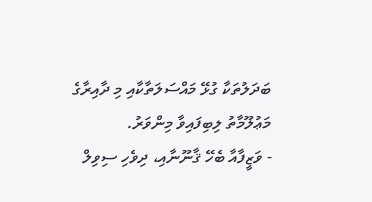ބަދަލުތަކާ ގުޅޭ މައްސަލަތާކާއި މި ދާއިރާގެ މަޢުލޫމާތު ލިބިފައިވާ މިންވަރު.
- ވަޒީފާއާ ބެހޭ ޤާނޫނާއި، ދިވެހި ސިވިލް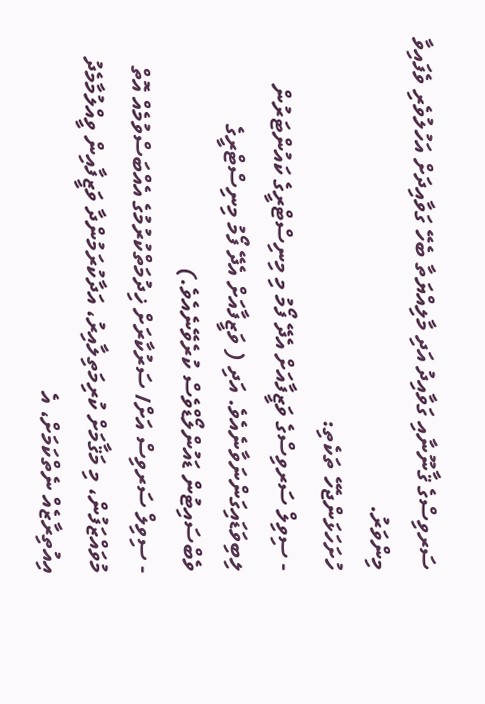ސަރވިސްގެ ޤާނޫނާއި ގަވާއިދު އަދި މާލިއްޔަތާ ބެހޭ ގަވާއިދަށް އަހުލުވެރި ވެފައިވާ މިންވަރު.
ހުށަހަޅަންޖެހޭ ތަކެތި:
- ސިވިލް ސަރވިސްގެ ވަޒީފާއަށް އެދޭ ފޯމު މި މިނިސްޓްރީގެ ކައުންޓަރުން ލިބިވަޑައިގަންނަވާނެއެވެ. އަދި ( ވަޒީފާއަށް އެދޭ ފޯމު މިނިސްޓްރީގެ ވެބްސައިޓުން ޑައުންލޯޑްވެސް ކުރެވޭނެއެވެ.)
- ސިވިލް ސަރވިސް އަށް/ ސަރުކާރަށް ޚިދުމަތްކުރުމުގެ އެއްބަސްވުމެއް އޮތް މުވައްޒަފުން، މި މަޤާމަށް ކުރިމަތިލާއިރު، އަދާކުރަމުންދާ ވަޒީފާއިން ވީއްލުމާމެދު އިއުތިރާޒެއް ނެތްކަމަށް، އެ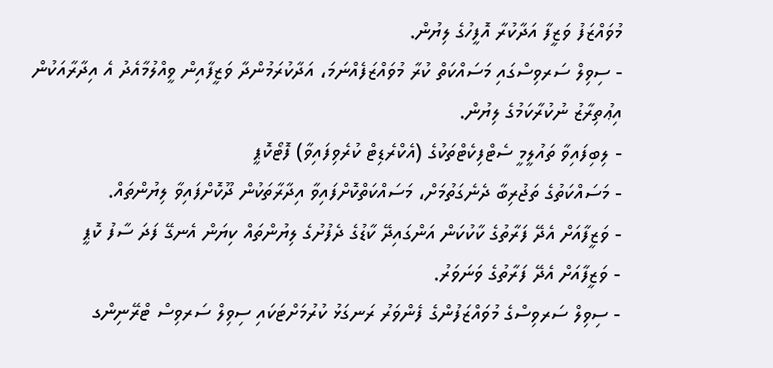މުވައްޒަފު ވަޒީފާ އަދާކުރާ އޮފީހުގެ ލިޔުން.
- ސިވިލް ސަރވިސްގައި މަސައްކަތް ކުރާ މުވައްޒަފެއްނަމަ، އަދާކުރަމުންދާ ވަޒީފާއިން ވީއްލުމާއެދު އެ އިދާރާއަކުން އިޢުތިރާޒު ނުކުރާކަމުގެ ލިޔުން.
- ލިބިފައިވާ ތައުލީމީ ސެޓްފިކެޓްތަކުގެ (އެކްރެޑިޓް ކުރެވިފައިވާ) ފޮޓޯކޮޕީ
- މަސައްކަތުގެ ތަޖުރިބާ ދެނެގަތުމަށް، މަސައްކަތްކޮށްފައިވާ އިދާރާތަކުން ދޫކޮށްފައިވާ ލިޔުންތައް.
- ވަޒީފާއަށް އެދޭ ފަރާތުގެ ކާކުކަން އަންގައިދޭ ކާޑުގެ ދެފުށުގެ ލިޔުންތައް ކިޔަން އެނގޭ ފަދަ ސާފު ކޮޕީ
- ވަޒީފާއަށް އެދޭ ފަރާތުގެ ވަނަވަރު.
- ސިވިލް ސަރވިސްގެ މުވައްޒަފުންގެ ފެންވަރު ރަނގަޅު ކުރުމަށްޓަކައި ސިވިލް ސަރވިސް ޓްރޭނިންގ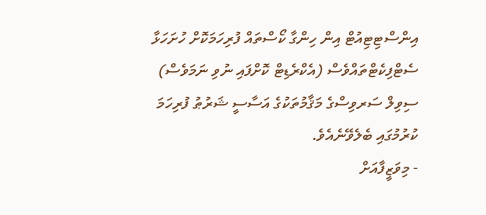އިންސްޓިޓިއުޓް އިން ހިންގާ ކޯސްތައް ފުރިހަމަކޮށް ހުށަހަޅާ ސެޓްފިކެޓްތައްވެސް (އެކްރެޑިޓް ކޮށްފައި ނުވި ނަމަވެސް) ސިވިލް ސަރވިސްގެ މަޤާމުތަކުގެ އަސާސީ ޝަރުޠު ފުރިހަމަ ކުރުމުގައި ބެލެވޭނެއެވެ.
- މިވަޒީފާއަށް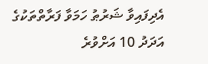އެދިފައިވާ ޝަރުޠު ހަމަވާ ފަރާތްތަކުގެ އަދަދު 10 އަށްވުރެ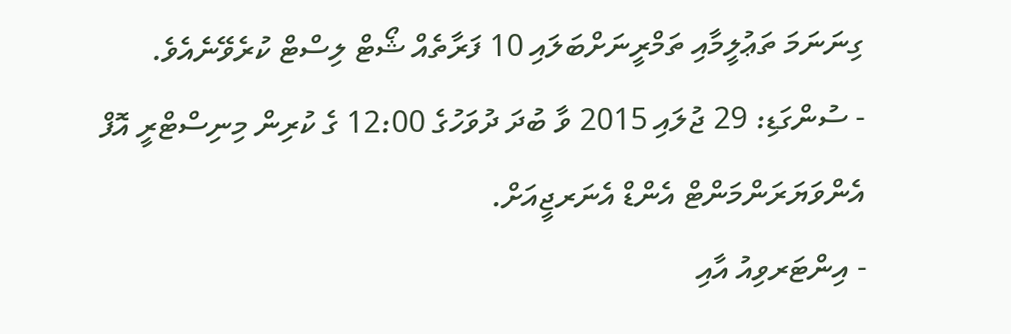ގިނަނަމަ ތަޢުލީމާއި ތަމްރީނަށްބަލައި 10 ފަރާތެއް ޝޯޓް ލިސްޓް ކުރެވޭނެއެވެ.
- ސުންގަޑި: 29 ޖުލައި 2015 ވާ ބުދަ ދުވަހުގެ 12:00 ގެ ކުރިން މިނިސްޓްރީ އޮފް އެންވަޔަރަންމަންޓް އެންޑް އެނަރޖީއަށް.
- އިންޓަރވިއު އާއި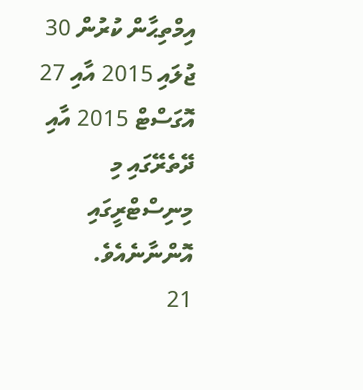އިމްތިޙާން ކުރުން 30 ޖުލައި 2015 އާއި 27 އޮގަސްޓް 2015 އާއި ދޭތެރޭގައި މި މިނިސްޓްރީގައި އޮންނާނެއެވެ.
21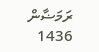ރަމަޟާން 1436